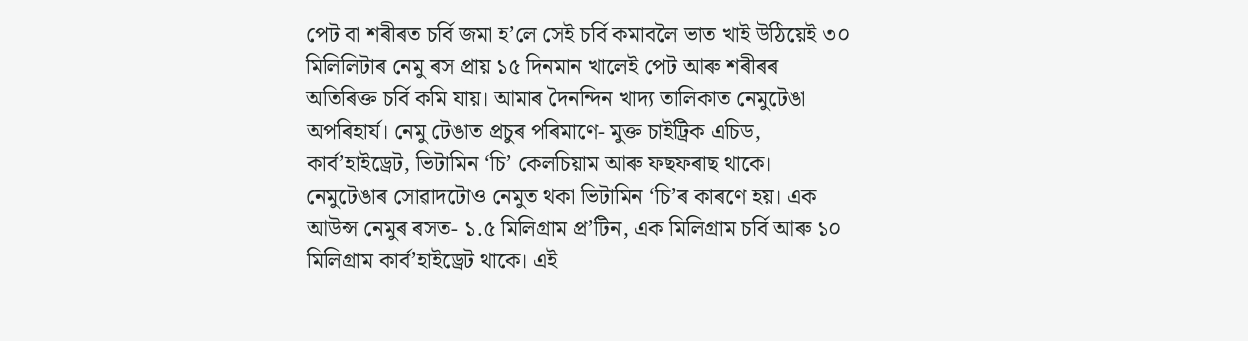পেট বা শৰীৰত চৰ্বি জমা হ’লে সেই চৰ্বি কমাবলৈ ভাত খাই উঠিয়েই ৩০ মিলিলিটাৰ নেমু ৰস প্ৰায় ১৫ দিনমান খালেই পেট আৰু শৰীৰৰ অতিৰিক্ত চৰ্বি কমি যায়। আমাৰ দৈনন্দিন খাদ্য তালিকাত নেমুটেঙা অপৰিহাৰ্য। নেমু টেঙাত প্ৰচুৰ পৰিমাণে- মুক্ত চাইট্ৰিক এচিড, কাৰ্ব’হাইড্ৰেট, ভিটামিন ‘চি’ কেলচিয়াম আৰু ফছফৰাছ থাকে। নেমুটেঙাৰ সোৱাদটোও নেমুত থকা ভিটামিন ‘চি’ৰ কাৰণে হয়। এক আউন্স নেমুৰ ৰসত- ১.৫ মিলিগ্ৰাম প্ৰ’টিন, এক মিলিগ্ৰাম চৰ্বি আৰু ১০ মিলিগ্ৰাম কাৰ্ব’হাইড্ৰেট থাকে। এই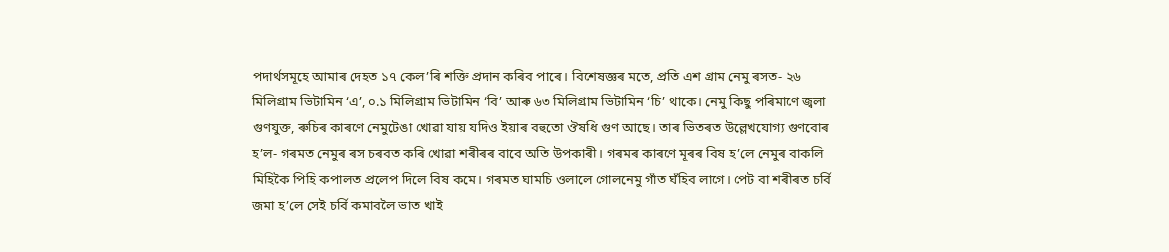পদাৰ্থসমূহে আমাৰ দেহত ১৭ কেল’ৰি শক্তি প্ৰদান কৰিব পাৰে। বিশেষজ্ঞৰ মতে, প্ৰতি এশ গ্ৰাম নেমু ৰসত- ২৬ মিলিগ্ৰাম ভিটামিন ‘এ’, ০.১ মিলিগ্ৰাম ভিটামিন ‘বি’ আৰু ৬৩ মিলিগ্ৰাম ভিটামিন ‘চি’ থাকে। নেমু কিছু পৰিমাণে জ্বলা গুণযুক্ত, ৰুচিৰ কাৰণে নেমুটেঙা খোৱা যায় যদিও ইয়াৰ বহুতো ঔষধি গুণ আছে। তাৰ ভিতৰত উল্লেখযোগ্য গুণবোৰ হ’ল- গৰমত নেমুৰ ৰস চৰবত কৰি খোৱা শৰীৰৰ বাবে অতি উপকাৰী। গৰমৰ কাৰণে মূৰৰ বিষ হ’লে নেমুৰ বাকলি মিহিকৈ পিহি কপালত প্ৰলেপ দিলে বিষ কমে। গৰমত ঘামচি ওলালে গোলনেমু গাঁত ঘঁহিব লাগে। পেট বা শৰীৰত চৰ্বি জমা হ’লে সেই চৰ্বি কমাবলৈ ভাত খাই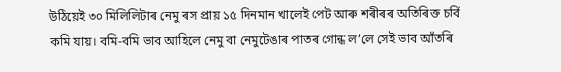উঠিয়েই ৩০ মিলিলিটাৰ নেমু ৰস প্ৰায় ১৫ দিনমান খালেই পেট আৰু শৰীৰৰ অতিৰিক্ত চৰ্বি কমি যায়। বমি-বমি ভাব আহিলে নেমু বা নেমুটেঙাৰ পাতৰ গোন্ধ ল’লে সেই ভাব আঁতৰি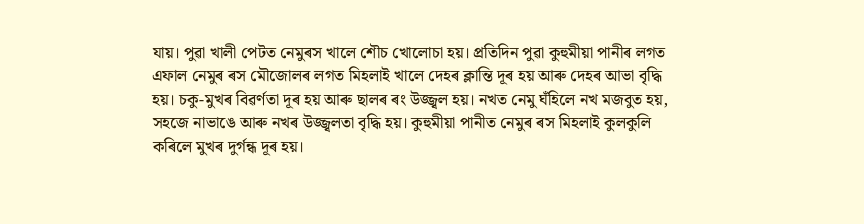যায়। পুৱা খালী পেটত নেমুৰস খালে শৌচ খোলোচা হয়। প্ৰতিদিন পুৱা কুহুমীয়া পানীৰ লগত এফাল নেমুৰ ৰস মৌজোলৰ লগত মিহলাই খালে দেহৰ ক্লান্তি দূৰ হয় আৰু দেহৰ আভা বৃদ্ধি হয়। চকু-মুখৰ বিৱৰ্ণতা দূৰ হয় আৰু ছালৰ ৰং উজ্জ্বল হয়। নখত নেমু ঘঁহিলে নখ মজবুত হয়, সহজে নাভাঙে আৰু নখৰ উজ্জ্বলতা বৃদ্ধি হয়। কুহুমীয়া পানীত নেমুৰ ৰস মিহলাই কুলকুলি কৰিলে মুখৰ দুৰ্গন্ধ দূৰ হয়।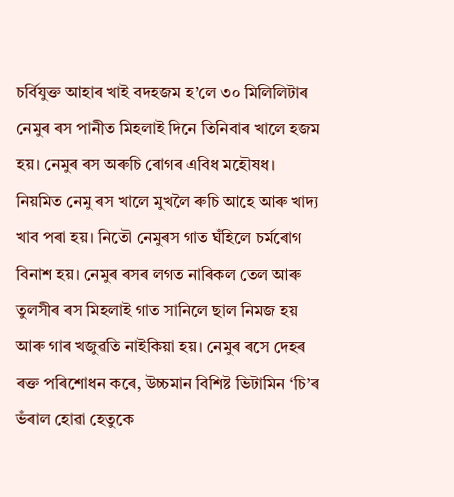চৰ্বিযুক্ত আহাৰ খাই বদহজম হ’লে ৩০ মিলিলিটাৰ নেমুৰ ৰস পানীত মিহলাই দিনে তিনিবাৰ খালে হজম হয়। নেমুৰ ৰস অৰুচি ৰোগৰ এবিধ মহৌষধ। নিয়মিত নেমু ৰস খালে মুখলৈ ৰুচি আহে আৰু খাদ্য খাব পৰা হয়। নিতৌ নেমুৰস গাত ঘঁহিলে চৰ্মৰোগ বিনাশ হয়। নেমুৰ ৰসৰ লগত নাৰিকল তেল আৰু তুলসীৰ ৰস মিহলাই গাত সানিলে ছাল নিমজ হয় আৰু গাৰ খজুৱতি নাইকিয়া হয়। নেমুৰ ৰসে দেহৰ ৰক্ত পৰিশোধন কৰে, উচ্চমান বিশিষ্ট ভিটামিন ‘চি’ৰ ভঁৰাল হোৱা হেতুকে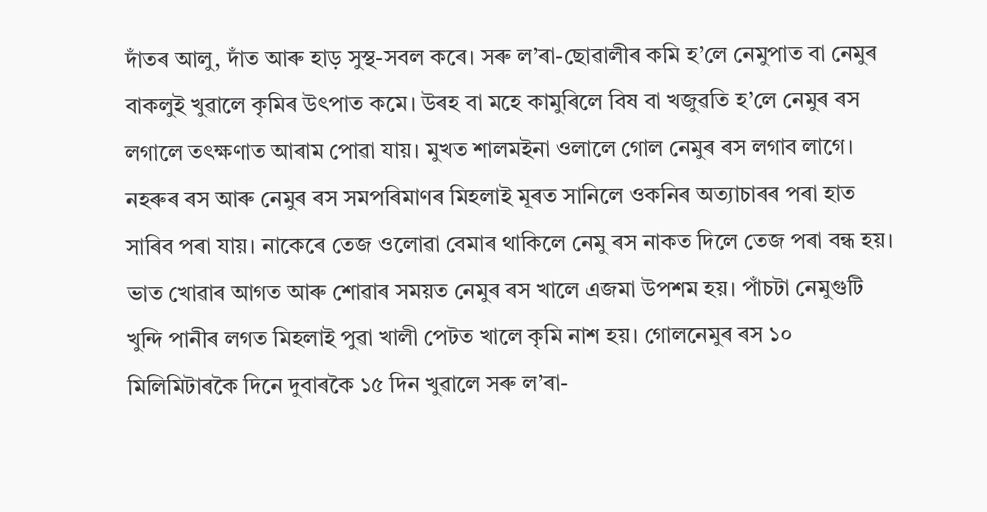দাঁতৰ আলু, দাঁত আৰু হাড় সুস্থ-সবল কৰে। সৰু ল’ৰা-ছোৱালীৰ কমি হ’লে নেমুপাত বা নেমুৰ বাকলুই খুৱালে কৃমিৰ উৎপাত কমে। উৰহ বা মহে কামুৰিলে বিষ বা খজুৱতি হ’লে নেমুৰ ৰস লগালে তৎক্ষণাত আৰাম পোৱা যায়। মুখত শালমইনা ওলালে গোল নেমুৰ ৰস লগাব লাগে। নহৰুৰ ৰস আৰু নেমুৰ ৰস সমপৰিমাণৰ মিহলাই মূৰত সানিলে ওকনিৰ অত্যাচাৰৰ পৰা হাত সাৰিব পৰা যায়। নাকেৰে তেজ ওলোৱা বেমাৰ থাকিলে নেমু ৰস নাকত দিলে তেজ পৰা বন্ধ হয়। ভাত খোৱাৰ আগত আৰু শোৱাৰ সময়ত নেমুৰ ৰস খালে এজমা উপশম হয়। পাঁচটা নেমুগুটি খুন্দি পানীৰ লগত মিহলাই পুৱা খালী পেটত খালে কৃমি নাশ হয়। গোলনেমুৰ ৰস ১০ মিলিমিটাৰকৈ দিনে দুবাৰকৈ ১৫ দিন খুৱালে সৰু ল’ৰা-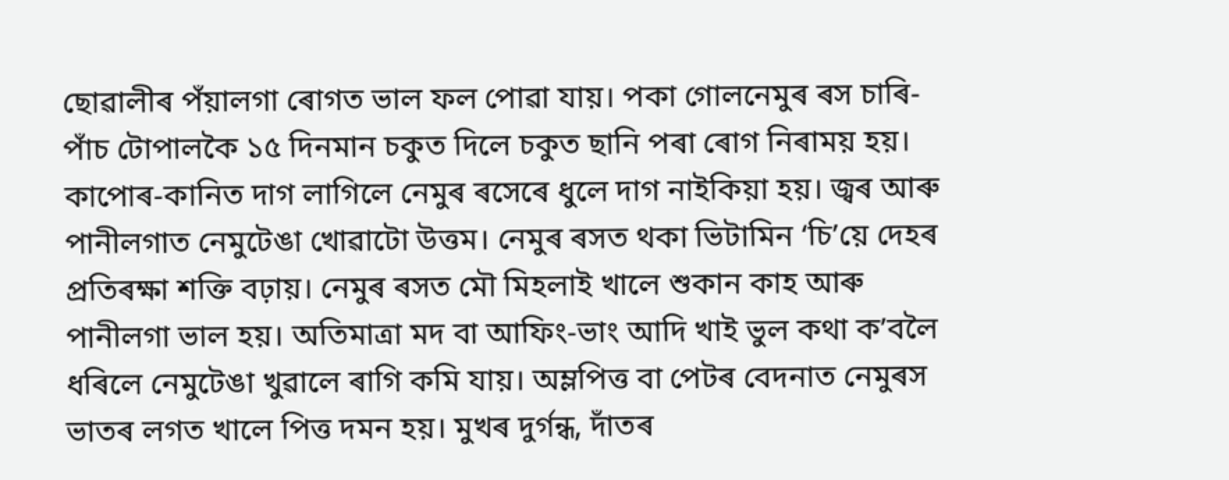ছোৱালীৰ পঁয়ালগা ৰোগত ভাল ফল পোৱা যায়। পকা গোলনেমুৰ ৰস চাৰি-পাঁচ টোপালকৈ ১৫ দিনমান চকুত দিলে চকুত ছানি পৰা ৰোগ নিৰাময় হয়। কাপোৰ-কানিত দাগ লাগিলে নেমুৰ ৰসেৰে ধুলে দাগ নাইকিয়া হয়। জ্বৰ আৰু পানীলগাত নেমুটেঙা খোৱাটো উত্তম। নেমুৰ ৰসত থকা ভিটামিন ‘চি’য়ে দেহৰ প্ৰতিৰক্ষা শক্তি বঢ়ায়। নেমুৰ ৰসত মৌ মিহলাই খালে শুকান কাহ আৰু পানীলগা ভাল হয়। অতিমাত্ৰা মদ বা আফিং-ভাং আদি খাই ভুল কথা ক’বলৈ ধৰিলে নেমুটেঙা খুৱালে ৰাগি কমি যায়। অম্লপিত্ত বা পেটৰ বেদনাত নেমুৰস ভাতৰ লগত খালে পিত্ত দমন হয়। মুখৰ দুৰ্গন্ধ, দাঁতৰ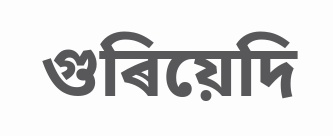গুৰিয়েদি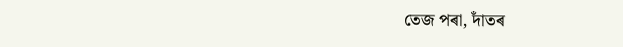তেজ পৰা, দাঁতৰ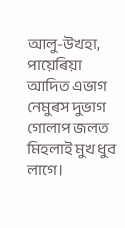আলু-উখহা, পায়েৰিয়া আদিত এভাগ নেমুৰস দুভাগ গোলাপ জলত মিহলাই মুখ ধুব লাগে।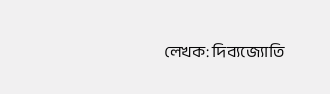লেখক: দিব্যজ্যোতি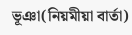ভূঞা(নিয়মীয়া বাৰ্তা)